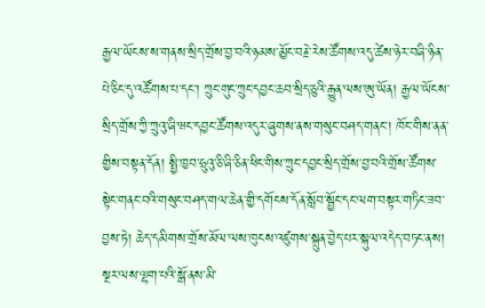རྒྱལ་ཡོངས་ས་གནས་སྲིད་གྲོས་བྱ་བའི་ཉམས་མྱོང་བརྗེ་རེས་ཚོགས་འདུ་ཚེས་ཉེར་བཞི་ཉིན་པེ་ཅིང་དུ་འཚོགས་པ་དང་། ཀྲུང་གུང་ཀྲུང་དབྱང་ཆབ་སྲིད་ཅུའི་རྒྱུན་ལས་ཨུ་ཡོན། རྒྱལ་ཡོངས་སྲིད་གྲོས་ཀྱི་ཀྲུའུ་ཞི་ཝང་དབྱང་ཚོགས་འདུར་ཞུགས་ནས་གསུང་བཤད་གནང་། ཁོང་གིས་ནན་གྱིས་བསྟན་དོན། སྤྱི་ཁྱབ་ཧྲུའུ་ཅི་ཞི་ཅིན་ཕིང་གིས་ཀྲུང་དབྱང་སྲིད་གྲོས་བྱ་བའི་གྲོས་ཚོགས་སྟེང་གནང་བའི་གསུང་བཤད་གལ་ཆེན་གྱི་དགོངས་དོན་སློབ་སྦྱོང་དང་ལག་བསྟར་གཏིང་ཟབ་བྱས་ཏེ། ཆེད་དམིགས་གྲོས་མོལ་ལས་ཁུངས་འཛུགས་སྐྲུན་བྱེད་པར་སྐུལ་འདེད་བཏང་ནས། སྔར་ལས་ལྷག་པའི་སྒོ་ནས་མི་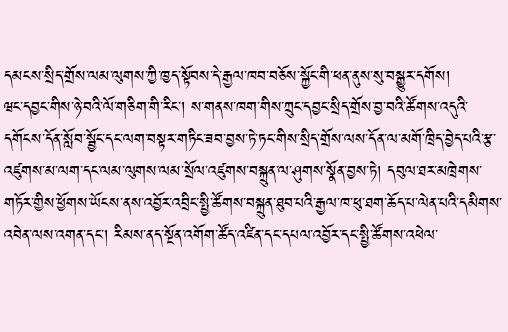དམངས་སྲིད་གྲོས་ལམ་ལུགས་ཀྱི་ཁྱད་སྟོབས་དེ་རྒྱལ་ཁབ་བཅོས་སྐྱོང་གི་ཕན་ནུས་སུ་བསྒྱུར་དགོས།
ཝང་དབྱང་གིས་ཉེ་བའི་ལོ་གཅིག་གི་རིང་། ས་གནས་ཁག་གིས་ཀྲུང་དབྱང་སྲིད་གྲོས་བྱ་བའི་ཚོགས་འདུའི་དགོངས་དོན་སློབ་སྦྱོང་དང་ལག་བསྟར་གཏིང་ཟབ་བྱས་ཏེ་ཏང་གིས་སྲིད་གྲོས་ལས་དོན་ལ་མགོ་ཁྲིད་བྱེད་པའི་རྩ་འཛུགས་མ་ལག་དང་ལམ་ལུགས་ལམ་སྲོལ་འཛུགས་བསྐྲུན་ལ་ཤུགས་སྣོན་བྱས་ཏེ། དབུལ་ཐར་མཁྲེགས་གཏོར་གྱིས་ཕྱོགས་ཡོངས་ནས་འབྱོར་འབྲིང་སྤྱི་ཚོགས་བསྐྲུན་ཐུབ་པའི་རྒྱལ་ཁ་ཕུ་ཐག་ཆོད་པ་ལེན་པའི་དམིགས་འབེན་ལས་འགན་དང་། རིམས་ནད་སྔོན་འགོག་ཚོད་འཛིན་དང་དཔལ་འབྱོར་དང་སྤྱི་ཚོགས་འཕེལ་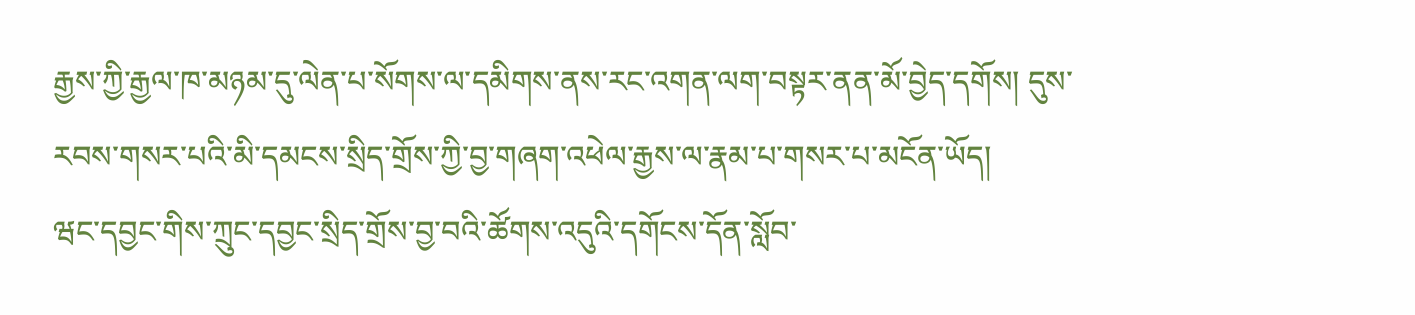རྒྱས་ཀྱི་རྒྱལ་ཁ་མཉམ་དུ་ལེན་པ་སོགས་ལ་དམིགས་ནས་རང་འགན་ལག་བསྟར་ནན་མོ་བྱེད་དགོས། དུས་རབས་གསར་པའི་མི་དམངས་སྲིད་གྲོས་ཀྱི་བྱ་གཞག་འཕེལ་རྒྱས་ལ་རྣམ་པ་གསར་པ་མངོན་ཡོད།
ཝང་དབྱང་གིས་ཀྲུང་དབྱང་སྲིད་གྲོས་བྱ་བའི་ཚོགས་འདུའི་དགོངས་དོན་སློབ་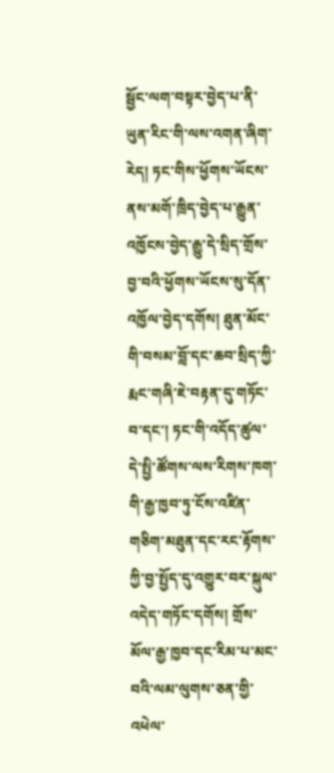སྦྱོང་ལག་བསྟར་བྱེད་པ་ནི་ཡུན་རིང་གི་ལས་འགན་ཞིག་རེད། ཏང་གིས་ཕྱོགས་ཡོངས་ནས་མགོ་ཁྲིད་བྱེད་པ་རྒྱུན་འཁྱོངས་བྱེད་རྒྱུ་དེ་སྲིད་གྲོས་བྱ་བའི་ཕྱོགས་ཡོངས་སུ་དོན་འཁྱོལ་བྱེད་དགོས། ཐུན་མོང་གི་བསམ་བློ་དང་ཆབ་སྲིད་ཀྱི་རྨང་གཞི་ཇེ་བརྟན་དུ་གཏོང་བ་དང་། ཏང་གི་འདོད་ཚུལ་དེ་སྤྱི་ཚོགས་ལས་རིགས་ཁག་གི་རྒྱ་ཁྱབ་ཏུ་ངོས་འཛིན་གཅིག་མཐུན་དང་རང་རྟོགས་ཀྱི་བྱ་སྤྱོད་དུ་འགྱུར་བར་སྐུལ་འདེད་གཏོང་དགོས། གྲོས་མོལ་རྒྱ་ཁྱབ་དང་རིམ་པ་མང་བའི་ལམ་ལུགས་ཅན་གྱི་འཕེལ་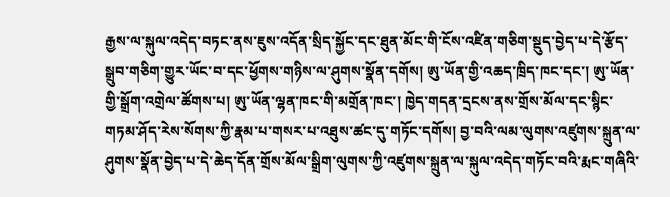རྒྱས་ལ་སྐུལ་འདེད་བཏང་ནས་ཇུས་འདོན་སྲིད་སྐྱོང་དང་ཐུན་མོང་གི་ངོས་འཛིན་གཅིག་སྡུད་བྱེད་པ་དེ་རྩོད་སྒྲུབ་གཅིག་གྱུར་ཡོང་བ་དང་ཕྱོགས་གཉིས་ལ་ཤུགས་སྣོན་དགོས། ཨུ་ཡོན་གྱི་འཆད་ཁྲིད་ཁང་དང་། ཨུ་ཡོན་གྱི་སྒྲོག་འགྲེལ་ཚོགས་པ། ཨུ་ཡོན་ལྷན་ཁང་གི་མགྲོན་ཁང་། ཁྱེད་གདན་དྲངས་ནས་གྲོས་མོལ་དང་སྙིང་གཏམ་ཤོད་རེས་སོགས་ཀྱི་རྣམ་པ་གསར་པ་འཐུས་ཚང་དུ་གཏོང་དགོས། བྱ་བའི་ལམ་ལུགས་འཛུགས་སྐྲུན་ལ་ཤུགས་སྣོན་བྱེད་པ་དེ་ཆེད་དོན་གྲོས་མོལ་སྒྲིག་ལུགས་ཀྱི་འཛུགས་སྐྲུན་ལ་སྐུལ་འདེད་གཏོང་བའི་རྨང་གཞིའི་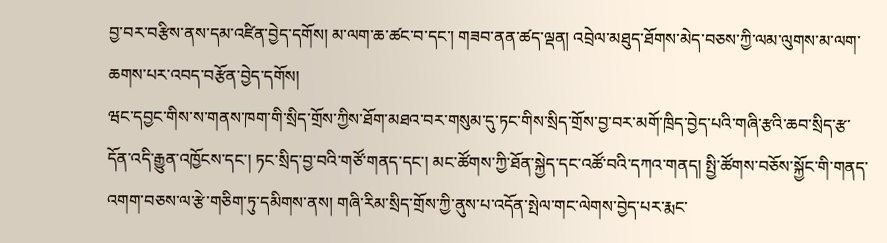བྱ་བར་བརྩིས་ནས་དམ་འཛིན་བྱེད་དགོས། མ་ལག་ཆ་ཚང་བ་དང་། གཟབ་ནན་ཚད་ལྡན། འབྲེལ་མཐུད་ཐོགས་མེད་བཅས་ཀྱི་ལམ་ལུགས་མ་ལག་ཆགས་པར་འབད་བརྩོན་བྱེད་དགོས།
ཝང་དབྱང་གིས་ས་གནས་ཁག་གི་སྲིད་གྲོས་ཀྱིས་ཐོག་མཐའ་བར་གསུམ་དུ་ཏང་གིས་སྲིད་གྲོས་བྱ་བར་མགོ་ཁྲིད་བྱེད་པའི་གཞི་རྩའི་ཆབ་སྲིད་རྩ་དོན་འདི་རྒྱུན་འཁྱོངས་དང་། ཏང་སྲིད་བྱ་བའི་གཙོ་གནད་དང་། མང་ཚོགས་ཀྱི་ཐོན་སྐྱེད་དང་འཚོ་བའི་དཀའ་གནད། སྤྱི་ཚོགས་བཅོས་སྐྱོང་གི་གནད་འགག་བཅས་ལ་རྩེ་གཅིག་ཏུ་དམིགས་ནས། གཞི་རིམ་སྲིད་གྲོས་ཀྱི་ནུས་པ་འདོན་སྤེལ་གང་ལེགས་བྱེད་པར་རྨང་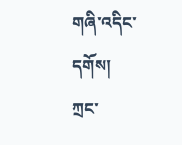གཞི་འདིང་དགོས།
ཀྲང་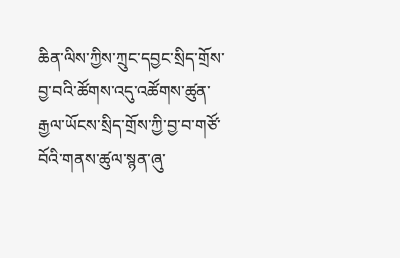ཆིན་ལིས་ཀྱིས་ཀྲུང་དབྱང་སྲིད་གྲོས་བྱ་བའི་ཚོགས་འདུ་འཚོགས་ཚུན་རྒྱལ་ཡོངས་སྲིད་གྲོས་ཀྱི་བྱ་བ་གཙོ་བོའི་གནས་ཚུལ་སྙན་ཞུ་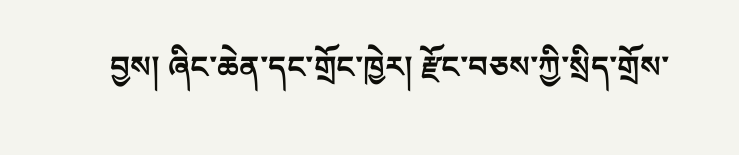བྱས། ཞིང་ཆེན་དང་གྲོང་ཁྱེར། རྫོང་བཅས་ཀྱི་སྲིད་གྲོས་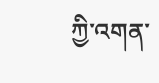ཀྱི་འགན་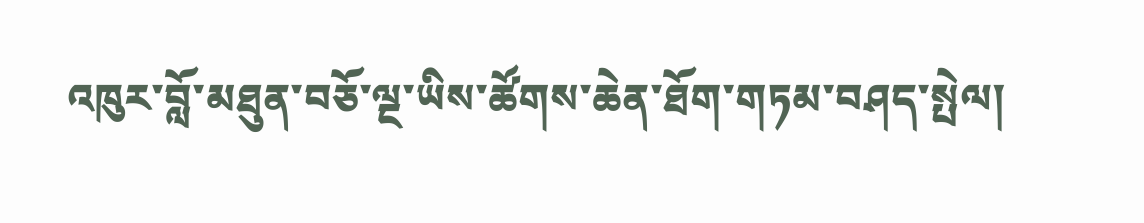འཁུར་བློ་མཐུན་བཅོ་ལྔ་ཡིས་ཚོགས་ཆེན་ཐོག་གཏམ་བཤད་སྤེལ།